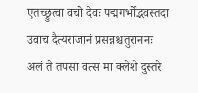एतच्छ्रुत्वा वचो देवः पद्मगर्भोद्भवस्तदा उवाच दैत्यराजानं प्रसन्नश्चतुराननः
अलं ते तपसा वत्स मा क्लेशे दुस्तरे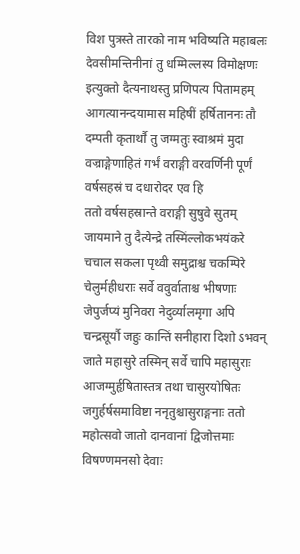विश पुत्रस्ते तारको नाम भविष्यति महाबलः
देवसीमन्तिनीनां तु धम्मिल्लस्य विमोक्षणः इत्युक्तो दैत्यनाथस्तु प्रणिपत्य पितामहम्
आगत्यानन्दयामास महिषीं हर्षिताननः तौ दम्पती कृतार्थौ तु जग्मतुः स्वाश्रमं मुदा
वज्राङ्गेणाहितं गर्भं वराङ्गी वरवर्णिनी पूर्णं वर्षसहस्रं च दधारोदर एव हि
ततो वर्षसहस्रान्ते वराङ्गी सुषुवे सुतम् जायमाने तु दैत्येन्द्रे तस्मिंल्लोकभयंकरे
चचाल सकला पृथ्वी समुद्राश्च चकम्पिरे चेलुर्महीधराः सर्वे ववुर्वाताश्च भीषणाः
जेपुर्जप्यं मुनिवरा नेदुर्व्यालमृगा अपि चन्द्रसूर्यौ जहुः कान्तिं सनीहारा दिशो ऽभवन्
जाते महासुरे तस्मिन् सर्वे चापि महासुराः आजग्मुर्हृषितास्तत्र तथा चासुरयोषितः
जगुर्हर्षसमाविष्टा ननृतुश्चासुराङ्गनाः ततो महोत्सवो जातो दानवानां द्विजोत्तमाः
विषण्णमनसो देवाः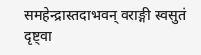समहेन्द्रास्तदाभवन् वराङ्गी स्वसुतं दृष्ट्वा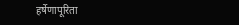हर्षेणापूरिता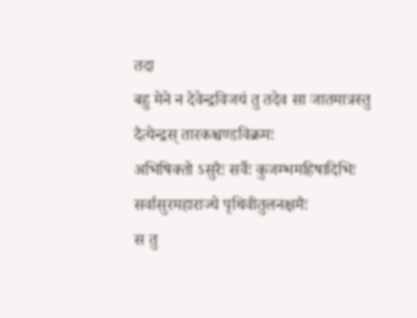तदा
बहु मेने न देवेन्द्रविजयं तु तदेव सा जातमात्रस्तु दैत्येन्द्रस् तारकश्चण्डविक्रमः
अभिषिक्तो ऽसुरैः सर्वैः कुजम्भमहिषादिभिः सर्वासुरमहाराज्ये पृथिवीतुलनक्षमैः
स तु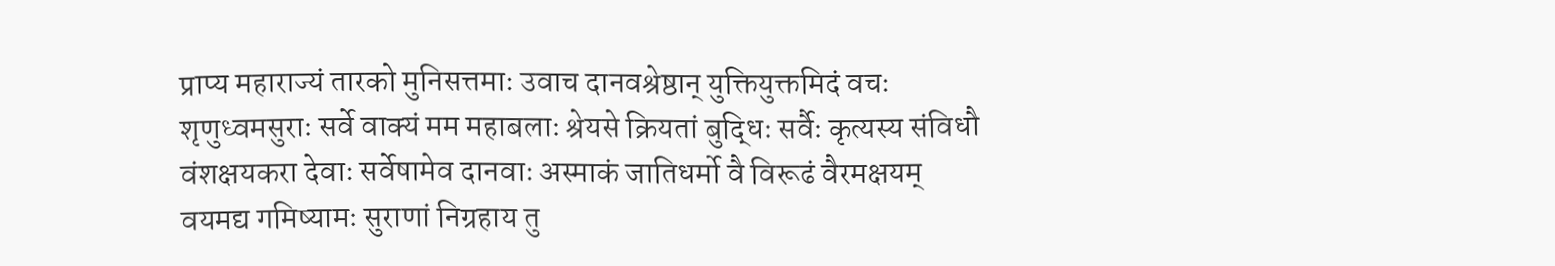प्राप्य महाराज्यं तारको मुनिसत्तमाः उवाच दानवश्रेष्ठान् युक्तियुक्तमिदं वचः
शृणुध्वमसुराः सर्वे वाक्यं मम महाबलाः श्रेयसे क्रियतां बुद्धिः सर्वैः कृत्यस्य संविधौ
वंशक्षयकरा देवाः सर्वेषामेव दानवाः अस्माकं जातिधर्मो वै विरूढं वैरमक्षयम्
वयमद्य गमिष्यामः सुराणां निग्रहाय तु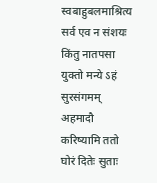स्वबाहुबलमाश्रित्य सर्व एव न संशयः
किंतु नातपसा युक्तो मन्ये ऽहं सुरसंगमम् अहमादौ करिष्यामि ततो घोरं दितेः सुताः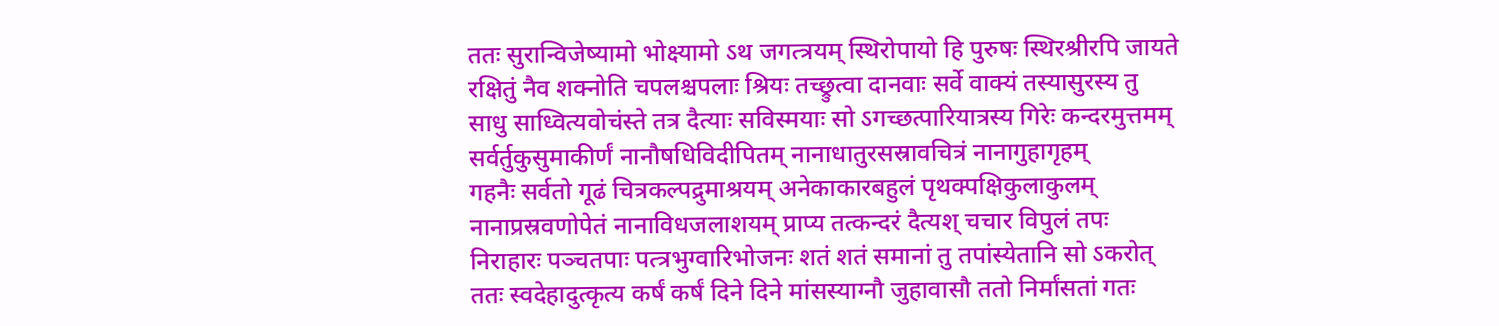ततः सुरान्विजेष्यामो भोक्ष्यामो ऽथ जगत्त्रयम् स्थिरोपायो हि पुरुषः स्थिरश्रीरपि जायते
रक्षितुं नैव शक्नोति चपलश्चपलाः श्रियः तच्छ्रुत्वा दानवाः सर्वे वाक्यं तस्यासुरस्य तु
साधु साध्वित्यवोचंस्ते तत्र दैत्याः सविस्मयाः सो ऽगच्छत्पारियात्रस्य गिरेः कन्दरमुत्तमम्
सर्वर्तुकुसुमाकीर्णं नानौषधिविदीपितम् नानाधातुरसस्रावचित्रं नानागुहागृहम्
गहनैः सर्वतो गूढं चित्रकल्पद्रुमाश्रयम् अनेकाकारबहुलं पृथक्पक्षिकुलाकुलम्
नानाप्रस्रवणोपेतं नानाविधजलाशयम् प्राप्य तत्कन्दरं दैत्यश् चचार विपुलं तपः
निराहारः पञ्चतपाः पत्त्रभुग्वारिभोजनः शतं शतं समानां तु तपांस्येतानि सो ऽकरोत्
ततः स्वदेहादुत्कृत्य कर्षं कर्षं दिने दिने मांसस्याग्नौ जुहावासौ ततो निर्मांसतां गतः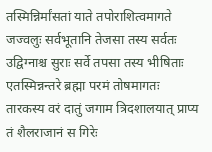तस्मिन्निर्मांसतां याते तपोराशित्वमागते जज्वलुः सर्वभूतानि तेजसा तस्य सर्वतः
उद्विग्नाश्च सुराः सर्वे तपसा तस्य भीषिताः एतस्मिन्नन्तरे ब्रह्मा परमं तोषमागतः
तारकस्य वरं दातुं जगाम त्रिदशालयात् प्राप्य तं शैलराजानं स गिरेः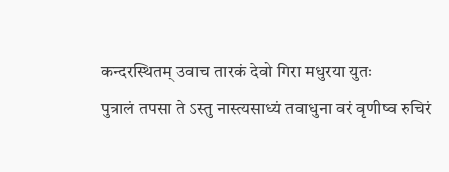कन्दरस्थितम् उवाच तारकं देवो गिरा मधुरया युतः
पुत्रालं तपसा ते ऽस्तु नास्त्यसाध्यं तवाधुना वरं वृणीष्व रुचिरं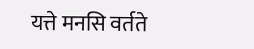यत्ते मनसि वर्तते